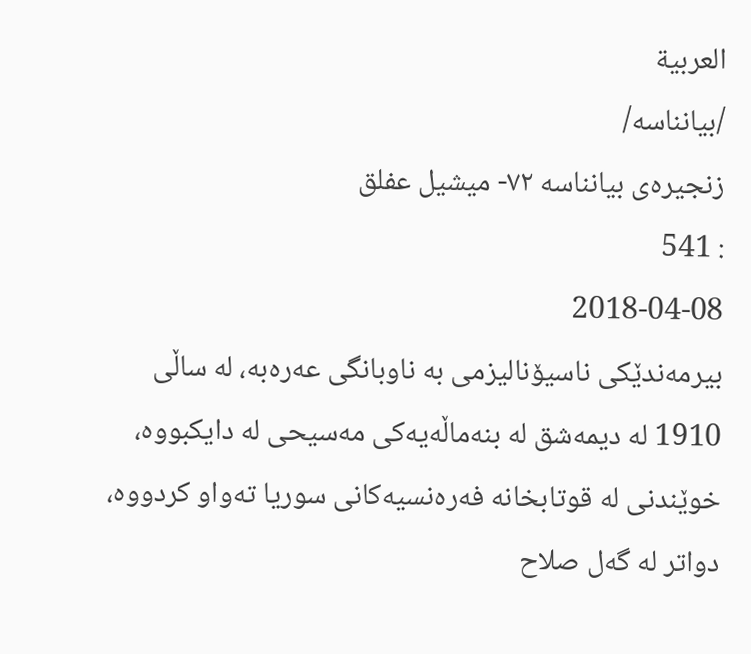العربیة
/بیانناسە/
زنجیرەی بیانناسە ٧٢- ميشيل عفلق
: 541
2018-04-08
بيرمه‌ندێكى ناسيۆناليزمى به‌ ناوبانگى عه‌ره‌به‌، له‌ ساڵى 1910 له‌ ديمه‌شق له‌ بنه‌ماڵه‌يه‌كى مه‌سيحى له‌ دايكبووه‌، خوێندنى له‌ قوتابخانه‌ فه‌ره‌نسيه‌كانى سوريا ته‌واو كردووه‌، دواتر له‌ گه‌ل صلاح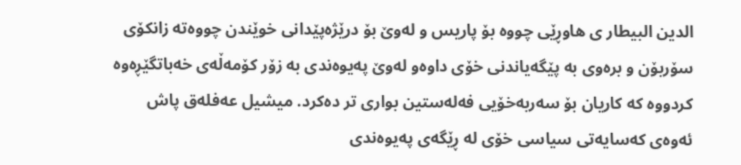الدين البيطار ى هاوڕێى چووه‌ بۆ پاريس و له‌وێ بۆ درێژه‌پێدانى خوێندن چووه‌ته‌ زانكۆى سۆربۆن و بره‌وى به‌ پێگه‌ياندنى خۆى داوه‌و له‌وێ په‌يوه‌ندى به‌ زۆر كۆمه‌ڵه‌ى خه‌باتگێڕه‌وه‌ كردووه‌ كه‌ كاريان بۆ سه‌ربه‌خۆيى فه‌له‌ستين بوارى تر ده‌كرد. ميشيل عه‌فله‌ق پاش ئه‌وه‌ى كه‌سايه‌تى سياسى خۆى له‌ ڕێگه‌ى په‌يوه‌ندى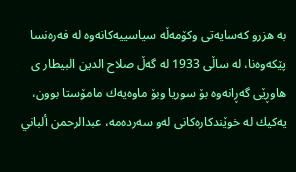به‌ هزرو كه‌سايه‌تى وكۆمه‌ڵه‌ سياسييه‌كانه‌وه‌ له‌ فه‌ره‌نسا پێكه‌وه‌نا، له‌ ساڵى 1933 له‌ گه‌ڵ صلاح الدين البيطار ى هاوڕێى گه‌ڕانه‌وه‌ بۆ سوريا وبۆ ماوه‌يه‌ك مامۆستا بوون، يه‌كيك له‌ خوێندكاره‌كانى له‌و سه‌رده‌مه‌، عبدالرحمن ألباني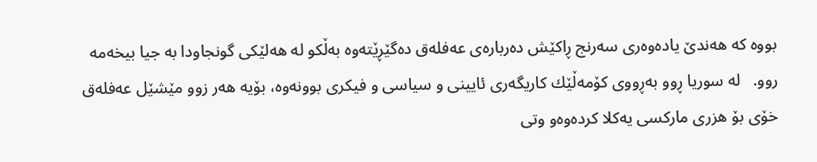بووه‌ كه‌ هه‌ندێ ياده‌وه‌رى سه‌رنج ڕاكێش ده‌رباره‌ى عه‌فله‌ق ده‌گێڕێته‌وه‌ به‌ڵكو له‌ هه‌لێكى گونجاودا به‌ جيا بيخه‌مه‌ روو.   له‌ سوريا ڕوو به‌ڕووى كۆمه‌ڵێك كاريگه‌رى ئايينى و سياسى و فيكرى بوونه‌وه‌، بۆيه‌ هه‌ر زوو مێشێل عه‌فله‌ق خۆى بۆ هزرى ماركسى يه‌كلا كرده‌وه‌و وتى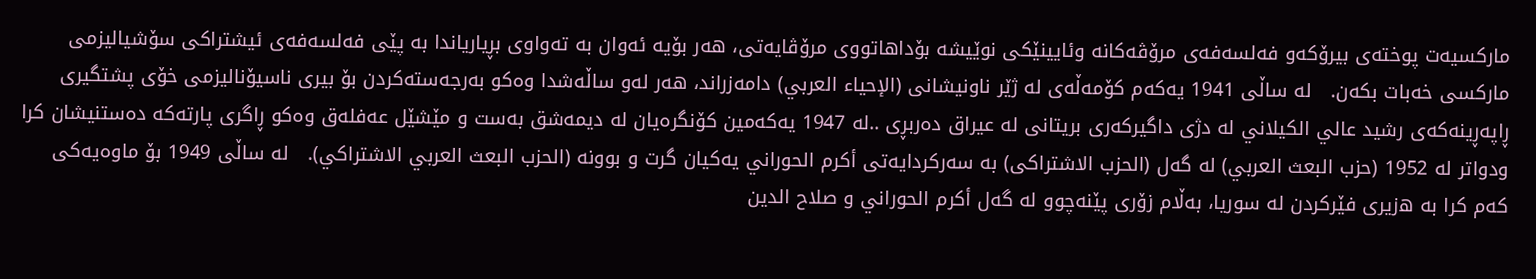ماركسيه‌ت پوخته‌ى بيرۆكه‌و فه‌لسه‌فه‌ى مرۆڤه‌كانه‌ وئايينێكى نوێيشه‌ بۆداهاتووى مرۆڤايه‌تى، هه‌ر بۆيه‌ ئه‌وان به‌ ته‌واوى بڕيارياندا به‌ پێى فه‌لسه‌فه‌ى ئيشتراكى سۆشياليزمى ماركسى خه‌بات بكه‌ن.   له‌ ساڵى 1941 يه‌كه‌م كۆمه‌ڵه‌ى له‌ ژێر ناونيشانى (الإحياء العربي) دامه‌زراند، هه‌ر له‌و ساڵه‌شدا وه‌كو به‌رجه‌سته‌كردن بۆ بيرى ناسيۆناليزمى خۆى پشتگيرى ڕاپه‌ڕينه‌كه‌ى رشيد عالي الكيلاني له‌ دژى داگيركه‌رى بريتانى له عيراق ده‌ربڕى ..له‌ 1947 يه‌كه‌مين كۆنگره‌يان له‌ ديمه‌شق به‌ست و مێشێل عه‌فله‌ق وه‌كو ڕاگرى پارته‌كه‌ ده‌ستنيشان كرا ودواتر له‌ 1952 (حزب البعث العربي) له‌ گه‌ل (الحزب الاشتراكى) به‌ سه‌ركردايه‌تى أكرم الحوراني يه‌كيان گرت و بوونه‌ (الحزب البعث العربي الاشتراكي).   له‌ ساڵى 1949 بۆ ماوه‌يه‌كى كه‌م كرا به‌ ه‌زيرى فێركردن له‌ سوريا، به‌ڵام زۆرى پێنه‌چوو له‌ گه‌ل أكرم الحوراني و صلاح الدين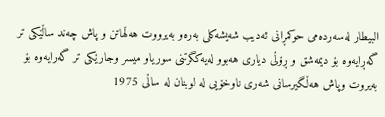البيطار له‌سه‌رده‌مى حوكمڕانى ئه‌ديب شه‌يشه‌كلى به‌ره‌و به‌يرووت هه‌ڵهاتن و پاش چه‌ند ساڵێكى تر گه‌ڕايه‌وه‌ بۆ ديمه‌شق و ڕۆڵى ديارى هه‌بوو له‌يه‌كگرتنى سورياو ميسر وجارێكى تر گه‌رايه‌وه‌ بۆ به‌يروت وپاش هه‌ڵگيرسانى شه‌رى ناوخۆيى له‌ لوبنان له‌ ساڵى 1975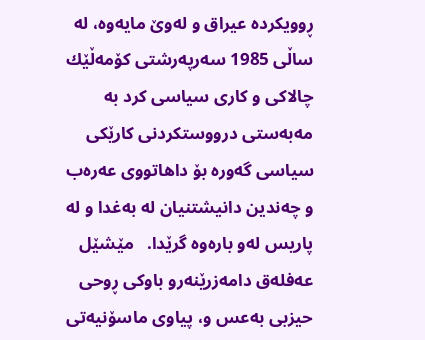ڕوويكرده‌ عيراق و له‌وێ مايه‌وه‌، له‌ ساڵى 1985 سه‌رپه‌رشتى كۆمه‌ڵێك چالاكى و كارى سياسى كرد به‌ مه‌به‌ستى درووستكردنى كارێكى سياسى گه‌وره‌ بۆ داهاتووى عه‌ره‌ب و چه‌ندين دانيشتنيان له‌ به‌غدا و له‌ پاريس له‌و باره‌وه‌ گرێدا.   مێشێل عه‌فله‌ق دامه‌زرێنه‌رو باوكى ڕوحى حيزبى به‌عس و، پياوى ماسۆنيه‌تى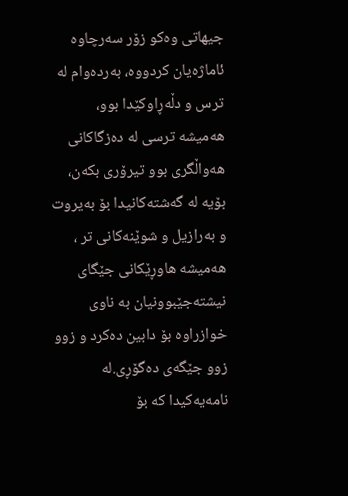جيهاتى وه‌كو زۆر سه‌رچاوه‌ ئاماژه‌يان كردووه‌، به‌رده‌وام له‌ ترس و دڵه‌ڕاوكێدا بوو، هه‌ميشه‌ ترسى له‌ ده‌زگاكانى هه‌واڵگرى بوو تيرۆرى بكه‌ن، بۆيه‌ له‌ گه‌شته‌كانيدا بۆ به‌يروت و به‌رازيل و شوێنه‌كانى تر ، هه‌ميشه‌ هاوڕێكانى جێگاى نيشته‌جێبوونيان به‌ ناوى خوازراوه‌ بۆ دابين ده‌كرد و زوو زوو جێگه‌ى ده‌گۆڕى.له‌ نامه‌يه‌كيدا كه‌ بۆ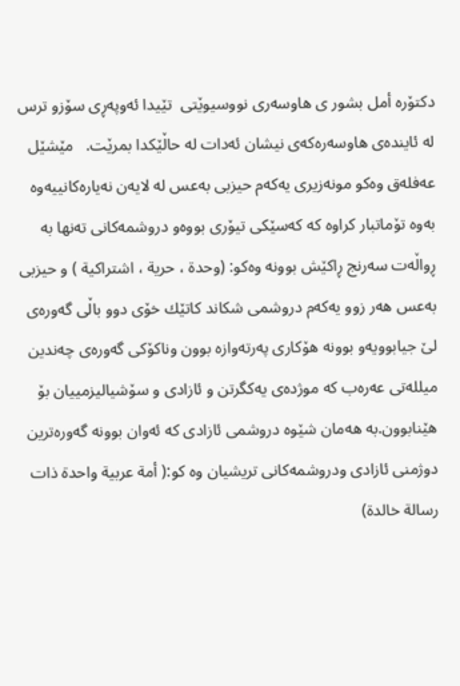دكتۆره‌ أمل بشور ى هاوسه‌رى نووسيوێتى ‌ تێيدا ئه‌وپه‌ڕى سۆزو ترس له‌ ئاينده‌ى هاوسه‌ره‌كه‌ى نيشان ئه‌دات له‌ حاڵێكدا بمرێت.   مێشێل عه‌فله‌ق وه‌كو مونه‌زيرى يه‌كه‌م حيزبى به‌عس له‌ لايه‌ن نه‌ياره‌كانييه‌وه‌ به‌وه‌ تۆماتبار كراوه‌ كه‌ كه‌سێكى تيۆرى بووه‌و دروشمه‌كانى ته‌نها به‌ ڕواڵه‌ت سه‌رنج ڕاكێش بوونه‌ وه‌كو: (وحدة ، حرية ، اشتراكية ) و حيزبى به‌عس هه‌ر زوو يه‌كه‌م دروشمى شكاند كاتێك خۆى دوو باڵى گه‌وره‌ى لێ جيابوويه‌و بوونه‌ هۆكارى په‌رته‌وازه‌ بوون وناكۆكى گه‌وره‌ى چه‌ندين ميلله‌تى عه‌ره‌ب كه‌ موژده‌ى يه‌كگرتن و ئازادى و سۆشياليزمييان بۆ هێنابوون.به‌ هه‌مان شێوه‌ دروشمى ئازادى كه‌ ئه‌وان بوونه‌ گه‌وره‌ترين دوژمنى ئازادى ودروشمه‌كانى تريشيان وه كو:( أمة عربية واحدة ذات رسالة خالدة)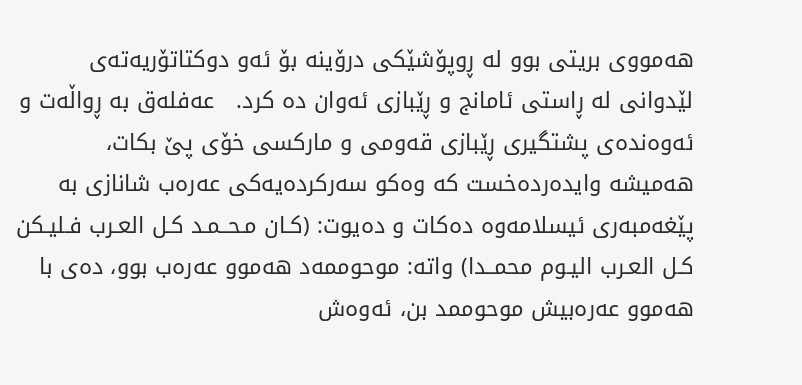هه‌مووى بريتى بوو له‌ ڕوپۆشێكى درۆينه‌ بۆ ئه‌و دوكتاتۆريه‌ته‌ى لێدوانى له‌ ڕاستى ئامانج و ڕێبازى ئه‌وان ده كرد.   عه‌فله‌ق به‌ ڕواڵه‌ت و ئه‌وه‌نده‌ى پشتگيرى ڕێبازى قه‌ومى و ماركسى خۆى پێ بكات، هه‌ميشه‌ وايده‌رده‌خست كه‌ وه‌كو سه‌ركرده‌يه‌كى عه‌ره‌ب شانازى به‌ پێغه‌مبه‌رى ئيسلامه‌وه‌ ده‌كات و ده‌يوت: (كـان مـحــمـد كـل العـرب فـليـكن كـل العـرب اليـوم محمــدا) واته‌: موحوممه‌د هه‌موو عه‌ره‌ب بوو، ده‌ى با هه‌موو عه‌ره‌بيش موحوممد بن، ئه‌وه‌ش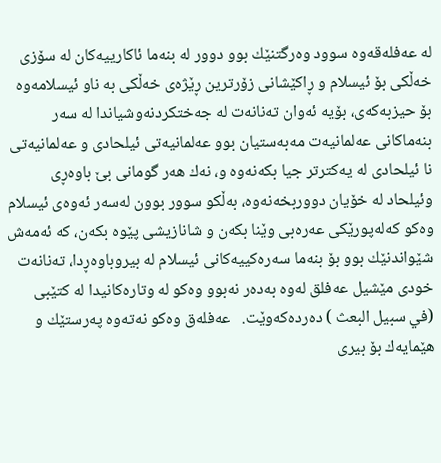له‌ عه‌فله‌قه‌وه‌ سوود وه‌رگتنێك بوو دوور له‌ بنه‌ما ئاكارييه‌كان له‌ سۆزى خه‌ڵكى بۆ ئيسلام و ڕاكێشانى زۆرترين ڕێژه‌ى خه‌ڵكى به‌ ناو ئيسلامه‌وه‌ بۆ حيزبه‌كه‌ى، بۆيه‌ ئه‌وان ته‌نانه‌ت له‌ جه‌ختكردنه‌وشياندا له‌ سه‌ر بنه‌ماكانى عه‌لمانيه‌ت مه‌به‌ستيان بوو عه‌لمانيه‌تى ئيلحادى و عه‌لمانيه‌تى نا ئيلحادى له‌ يه‌كترتر جيا بكه‌نه‌وه‌ و، نه‌ك هه‌ر گومانى بێ باوه‌ڕى وئيلحاد له‌ خۆيان دووربخه‌نه‌وه‌، به‌ڵكو سوور بوون له‌سه‌ر ئه‌وه‌ى ئيسلام وه‌كو كه‌له‌پورێكى عه‌ره‌بى وێنا بكه‌ن و شانازيشى پێوه‌ بكه‌ن، كه‌ ئه‌مه‌ش شێواندنێك بوو بۆ بنه‌ما سه‌ره‌كييه‌كانى ئيسلام له‌ بيروباوه‌ڕدا، ته‌نانه‌ت خودى مێشيل عه‌فلق له‌وه‌ به‌ده‌ر نه‌بوو وه‌كو له‌ وتاره‌كانيدا له‌ كتێبى (في سبيل البعث ) ده‌رده‌كه‌وێت.   عه‌فله‌ق وه‌كو نه‌ته‌وه‌ په‌رستێك و هێمايه‌ك بۆ بيرى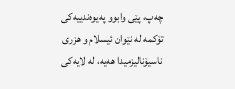چه‌پ، پێى وابوو په‌يوه‌ندييه‌كى تۆكمه‌ له‌ نێوان ئيسلام و هزرى ناسيۆناليزميدا هه‌يه‌، له‌ لايه‌كى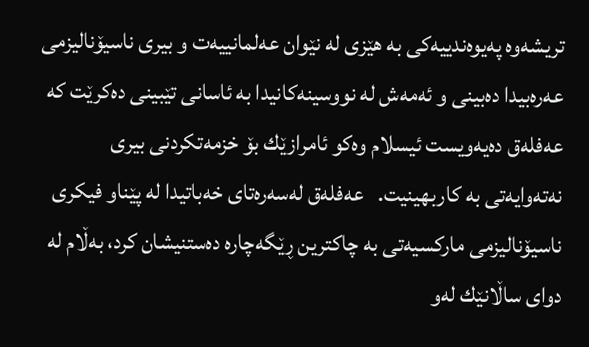تريشه‌وه‌ په‌يوه‌ندييه‌كى به‌ هێزى له‌ نێوان عه‌لمانييه‌ت و بيرى ناسيۆناليزمى عه‌ره‌بيدا ده‌بينى و ئه‌مه‌ش له‌ نووسينه‌كانيدا به‌ ئاسانى تێبينى ده‌كرێت كه‌ عه‌فله‌ق ده‌يه‌ويست ئيسلام وه‌كو ئامرازێك بۆ خزمه‌تكردنى بيرى نه‌ته‌وايه‌تى به‌ كاربهينيت.   عه‌فله‌ق له‌سه‌ره‌تاى خه‌باتيدا له‌ پێناو فيكرى ناسيۆناليزمى ماركسيه‌تى به‌ چاكترين ڕێگه‌چاره‌ ده‌ستنيشان كرد، به‌ڵام له‌ دواى ساڵانێك له‌و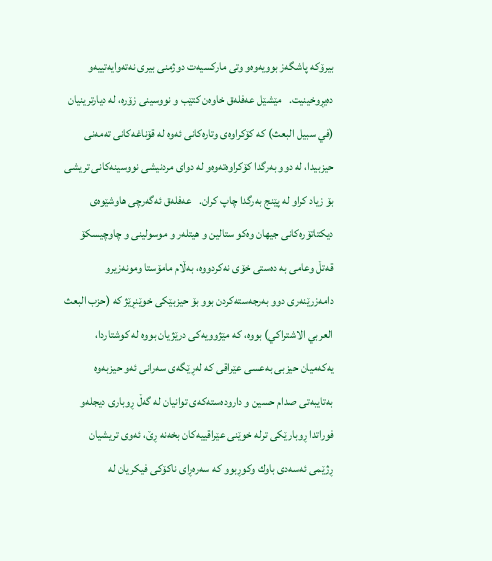بيرۆكه‌ پاشگه‌ز بوويه‌وه‌و وتى ماركسيه‌ت دوژمنى بيرى نه‌ته‌وايه‌تييه‌و ده‌يڕوخينيت.   مێشێل عه‌فله‌ق خاوه‌ن كتێب و نووسينى زۆره‌، له‌ ديارترينيان (في سبيل البعث) كه‌ كۆكراوه‌ى وتاره‌كانى ئه‌وه‌ له‌ قۆناغه‌كانى ته‌مه‌نى حيزبيدا، له‌ دوو به‌رگدا كۆكراوه‌ته‌وه‌و له‌ دواى مردنيشى نووسينه‌كانى تريشى بۆ زياد كراو له‌ پێنج به‌رگدا چاپ كران.   عه‌فله‌ق ئه‌گه‌رچى هاوشێوه‌ى ديكتاتۆره‌كانى جيهان وه‌كو ستالين و هيتله‌ر و موسولينى و چاوچيسكۆ قه‌تڵ وعامى به‌ ده‌ستى خۆى نه‌كردووه‌، به‌ڵام مامۆستا ومونه‌زيرو دامه‌زرێنه‌رى دوو به‌رجه‌سته‌كردن بوو بۆ حيزبێكى خوێنڕێژ كه‌ (حزب البعث العربي الاشتراكي) بووه‌، كه‌ مێژوويه‌كى درێژيان بووه‌ له‌ كوشتاردا، يه‌كه‌ميان حيزبى به‌عسى عێراقى كه‌ له‌ڕێگه‌ى سه‌رانى ئه‌و حيزبه‌وه‌ به‌تايبه‌تى صدام حسين و داروده‌سته‌كه‌ى توانيان له‌ گه‌ڵ ڕوبارى ديجله‌و فوراتدا ڕوبارێكى ترله‌ خوێنى عێراقييه‌كان بخه‌نه‌ ڕێ، ئه‌وى تريشيان ڕژێمى ئه‌سه‌دى باوك وكوڕبوو كه‌ سه‌ره‌ڕاى ناكۆكى فيكريان له‌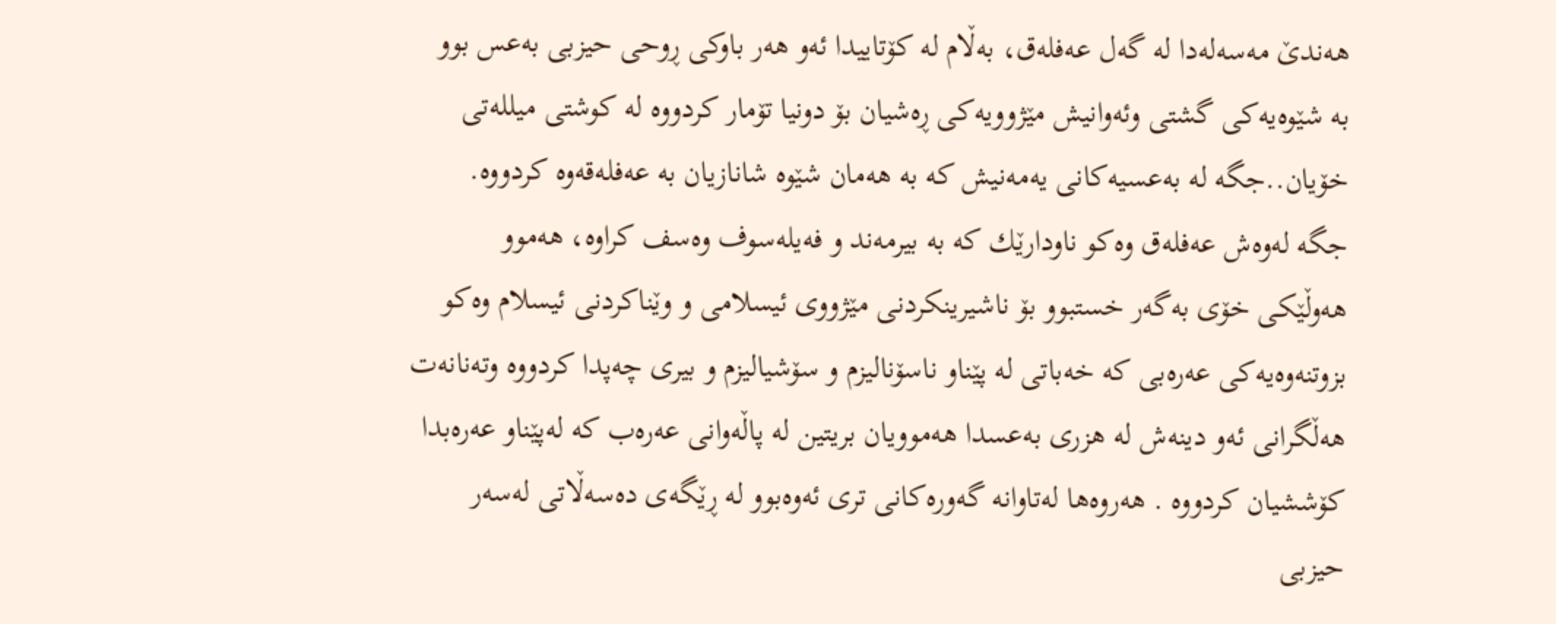هه‌ندێ مه‌سه‌له‌دا له‌ گه‌ل عه‌فله‌ق، به‌ڵام له‌ كۆتاييدا ئه‌و هه‌ر باوكى ڕوحى حيزبى به‌عس بوو به‌ شێوه‌يه‌كى گشتى وئه‌وانيش مێژوويه‌كى ڕه‌شيان بۆ دونيا تۆمار كردووه‌ له‌ كوشتى ميلله‌تى خۆيان..جگه‌ له‌ به‌عسيه‌كانى يه‌مه‌نيش كه‌ به‌ هه‌مان شێوه‌ شانازيان به‌ عه‌فله‌قه‌وه‌ كردووه‌.   جگه‌ له‌وه‌ش عه‌فله‌ق وه‌كو ناودارێك كه‌ به‌ بيرمه‌ند و فه‌يله‌سوف وه‌سف كراوه‌، هه‌موو هه‌وڵێكى خۆى به‌گه‌ر خستبوو بۆ ناشيرينكردنى مێژووى ئيسلامى و وێناكردنى ئيسلام وه‌كو بزوتنه‌وه‌يه‌كى عه‌ره‌بى كه‌ خه‌باتى له‌ پێناو ناسۆناليزم و سۆشياليزم و بيرى چه‌پدا كردووه‌ وته‌نانه‌ت هه‌ڵگرانى ئه‌و دينه‌ش له‌ هزرى به‌عسدا هه‌موويان بريتين له‌ پاڵه‌وانى عه‌ره‌ب كه‌ له‌پێناو عه‌ره‌بدا كۆششيان كردووه‌ . هه‌روه‌ها له‌تاوانه‌ گه‌وره‌كانى ترى ئه‌وه‌بوو له‌ ڕێگه‌ى ده‌سه‌ڵاتى له‌سه‌ر حيزبى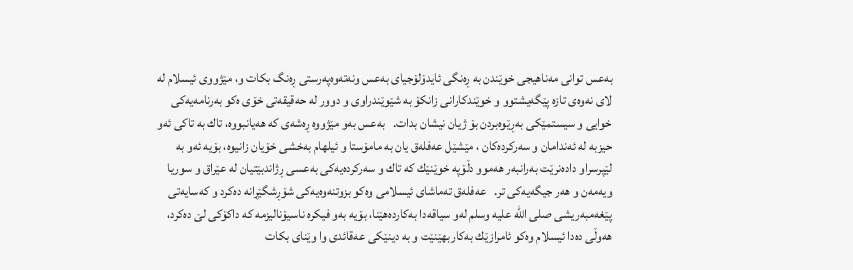به‌عس توانى مه‌ناهيجى خوێندن به‌ ڕه‌نگى ئايدۆلۆجياى به‌عس ونه‌ته‌وه‌په‌رستى ڕه‌نگ بكات و، مێژووى ئيسلام له‌ لاى نه‌وه‌ى تازه‌ پێگه‌يشتوو و خوێندكارانى زانكۆ به‌ شێوێندراوى و دوور له‌ حه‌قيقه‌تى خۆى ه‌كو به‌رنامه‌يه‌كى خوايى و سيستمێكى به‌ڕێوه‌بردن بۆ ژيان نيشان بدات.   به‌عس به‌و مێژووه‌ ڕه‌شه‌ى كه‌ هه‌يانبووه‌، تاك به‌ تاكى ئه‌و حيزبه‌ له‌ ئه‌ندامان و سه‌ركرده‌كان ، مێشێل عه‌فله‌ق يان به‌ مامۆستا و ئيلهام به‌خشى خۆيان زانيوه‌، بۆيه‌ ئه‌و به‌ لێپرسراو داده‌نرێت به‌رانبه‌ر هه‌موو دڵۆپه‌ خوێنێك كه‌ تاك و سه‌ركرده‌يه‌كى به‌عسى ڕژاندبێتيان له‌ عێراق و سوريا ويه‌مه‌ن و هه‌ر جيگه‌يه‌كى تر.   عه‌فله‌ق ته‌ماشاى ئيسلامى وه‌كو بزوتنه‌وه‌يه‌كى شۆڕشگێڕانه‌ ده‌كرد و كه‌سايه‌تى پێغه‌مبه‌ريشى صلى الله عليه وسلم له‌و سياقه‌دا به‌كارده‌هێنا، بۆيه‌ به‌و فيكره‌ ناسيۆناليزمه‌ كه‌ داكۆكى لێ ده‌كرد، هه‌وڵى ده‌دا ئيسلام وه‌كو ئامرازێك به‌كاربهێنێت و به‌ دينێكى عه‌قائدى وا وێناى بكات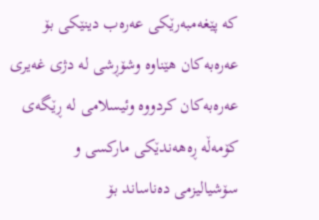كه‌ پێغه‌مبه‌رێكى عه‌ره‌ب دينێكى بۆ عه‌ره‌به‌كان هێناوه‌ وشۆڕشى له‌ دژى غه‌يرى عه‌ره‌به‌كان كردووه‌ وئيسلامى له‌ ڕێگه‌ى كۆمه‌ڵه‌ ڕه‌هه‌ندێكى ماركسى و سۆشياليزمى ده‌ناساند بۆ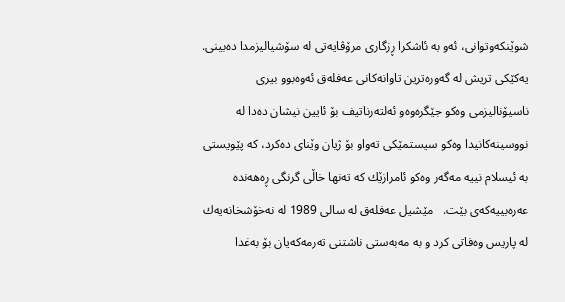شوێنكه‌وتوانى، ئه‌و به‌ ئاشكرا ڕزگارى مرۆڤايه‌تى له‌ سۆشياليزمدا ده‌بينى. يه‌كێكى تريش له‌ گه‌وره‌ترين تاوانه‌كانى عه‌فله‌ق ئه‌وه‌بوو بيرى ناسيۆناليزمى وه‌كو جێگره‌وه‌و ئه‌لته‌رناتيف بۆ ئايين نيشان ده‌دا له‌ نووسينه‌كانيدا وه‌كو سيستمێكى ته‌واو بۆ ژيان وێناى ده‌كرد، كه‌ پێويستى به‌ ئيسلام نييه‌ مه‌گه‌ر وه‌كو ئامرازێك كه‌ ته‌نها خاڵى گرنگى ڕه‌هه‌نده‌ عه‌ره‌بييه‌كه‌ى بێت.   مێشيل عه‌فله‌ق له‌ سالى 1989 له‌ نه‌خۆشخانه‌يه‌ك له‌ پاريس وه‌فاتى كرد و به‌ مه‌به‌ستى ناشتنى ته‌رمه‌كه‌يان بۆ به‌غدا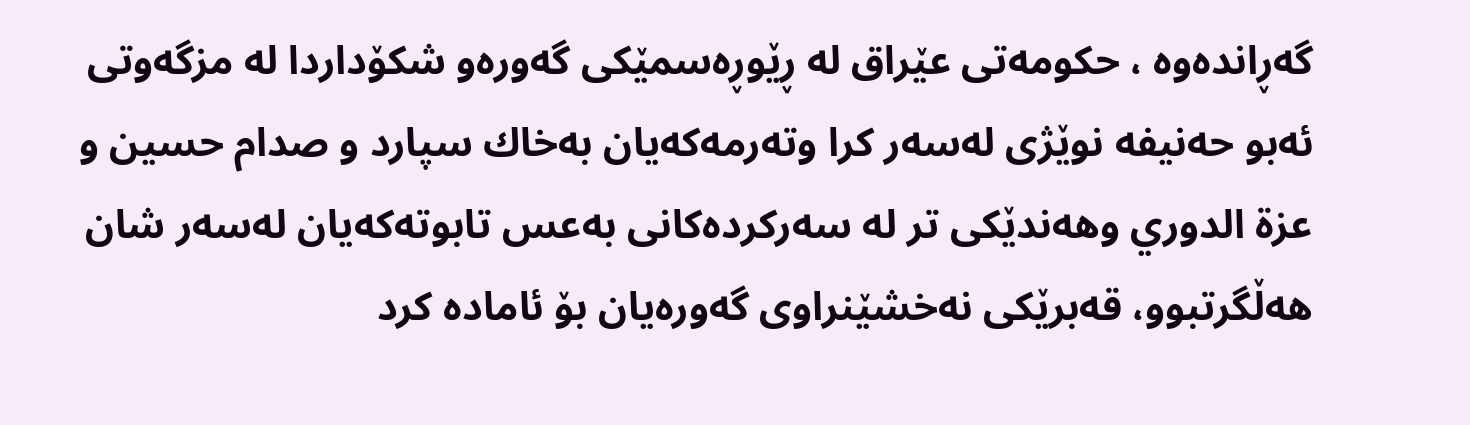گه‌ڕانده‌وه‌ ، حكومه‌تى عێراق له‌ ڕێوڕه‌سمێكى گه‌وره‌و شكۆداردا له‌ مزگه‌وتى ئه‌بو حه‌نيفه‌ نوێژى له‌سه‌ر كرا وته‌رمه‌كه‌يان به‌خاك سپارد و صدام حسين و عزة الدوري وهه‌ندێكى تر له‌ سه‌ركرده‌كانى به‌عس تابوته‌كه‌يان له‌سه‌ر شان هه‌ڵگرتبوو، قه‌برێكى نه‌خشێنراوى گه‌وره‌يان بۆ ئاماده‌ كرد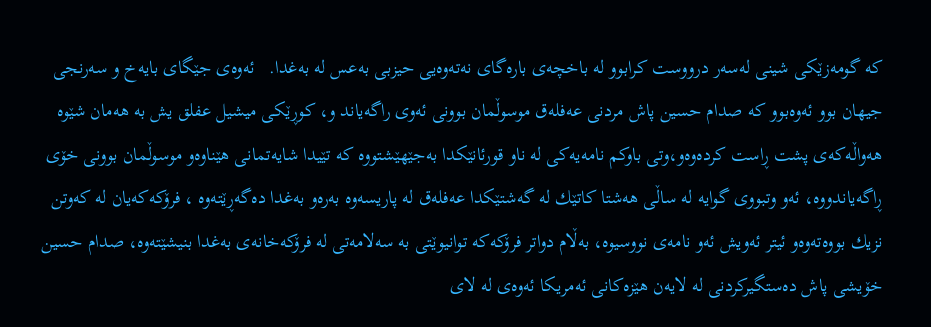كه‌ گومه‌زێكى شينى له‌سه‌ر درووست كرابوو له‌ باخچه‌ى باره‌گاى نه‌ته‌وه‌يى حيزبى به‌عس له‌ به‌غدا.   ئه‌وه‌ى جێگاى بايه‌خ و سه‌رنجى جيهان بوو ئه‌وه‌بوو كه‌ صدام حسين پاش مردنى عه‌فله‌ق موسوڵمان بوونى ئه‌وى راگه‌ياند و، كوڕێكى ميشيل عفلق يش به‌ هه‌مان شێوه‌ هه‌واڵه‌كه‌ى پشت ڕاست كرده‌وه‌و،وتى باوكم نامه‌يه‌كى له‌ ناو قورئانێكدا به‌جێهێشتووه‌ كه‌ تێيدا شايه‌تمانى هێناوه‌و موسوڵمان بوونى خۆى ڕاگه‌ياندووه‌، ئه‌و وتبووى گوايه‌ له‌ ساڵى هه‌شتا كاتێك له‌ گه‌شتێكدا عه‌فله‌ق له‌ پاريسه‌وه‌ به‌ره‌و به‌غدا ده‌گه‌ڕێته‌وه‌ ، فرۆكه‌كه‌يان له‌ كه‌وتن نزيك بووه‌ته‌وه‌و ئيتر ئه‌ويش ئه‌و نامه‌ى نووسيوه‌، به‌ڵام دواتر فرۆكه‌كه‌ توانيوێتى به‌ سه‌لامه‌تى له‌ فرۆكه‌خانه‌ى به‌غدا بنيشێته‌وه‌، صدام حسين خۆيشى پاش ده‌ستگيركردنى له‌ لايه‌ن هێزه‌كانى ئه‌مريكا ئه‌وه‌ى له‌ لاى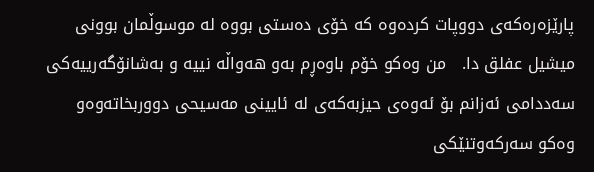پارێزه‌ره‌كه‌ى دووپات كرده‌وه‌ كه‌ خۆى ده‌ستى بووه‌ له‌ موسوڵمان بوونى ميشيل عفلق دا.   من وه‌كو خۆم باوه‌ڕم به‌و هه‌واڵه‌ نييه‌ و به‌شانۆگه‌رييه‌كى سه‌ددامى ئه‌زانم بۆ ئه‌وه‌ى حيزبه‌كه‌ى له‌ ئايينى مه‌سيحى دووربخاته‌وه‌و وه‌كو سه‌ركه‌وتنێكى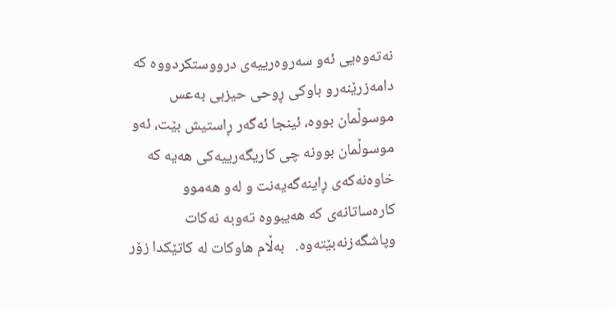نه‌ته‌وه‌يى ئه‌و سه‌روه‌رييه‌ى درووستكردووه‌ كه‌ دامه‌زرێنه‌رو باوكى ڕوحى حيزبى به‌عس موسوڵمان بووه‌، ئينجا ئه‌گه‌ر ڕاستيش بێت، ئه‌و موسوڵمان بوونه‌ چى كاريگه‌رييه‌كى هه‌يه‌ كه‌ خاوه‌نه‌كه‌ى ڕاينه‌گه‌يه‌نت و له‌و هه‌موو كاره‌ساتانه‌ى كه‌ هه‌يبووه‌ ته‌وبه‌ نه‌كات وپاشگه‌زنه‌بێته‌وه‌.   به‌ڵام هاوكات له‌ كاتێكدا زۆر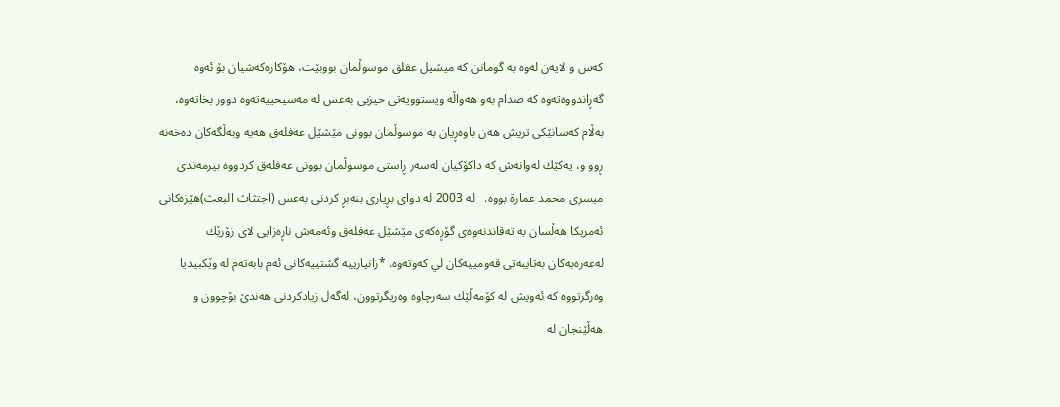كه‌س و لايه‌ن له‌وه‌ به‌ گومانن كه‌ ميشيل عفلق موسوڵمان بووبێت، هۆكاره‌كه‌شيان بۆ ئه‌وه‌ گه‌ڕاندووه‌ته‌وه‌ كه‌ صدام به‌و هه‌واڵه‌ ويستوويه‌تى حيزبى به‌عس له‌ مه‌سيحييه‌ته‌وه‌ دوور بخاته‌وه‌، به‌ڵام كه‌سانێكى تريش هه‌ن باوه‌ڕيان به‌ موسوڵمان بوونى مێشێل عه‌فله‌ق هه‌يه‌ وبه‌ڵگه‌كان ده‌خه‌نه‌ ڕوو و، يه‌كێك له‌وانه‌ش كه‌ داكۆكيان له‌سه‌ر ڕاستى موسوڵمان بوونى عه‌فله‌ق كردووه‌ بيرمه‌ندى ميسرى محمد عمارة بووه‌.   له‌ 2003 له‌ دواى بڕيارى بنه‌بڕ كردنى به‌عس (اجتثاث البعث)هێزه‌كانى ئه‌مريكا هه‌ڵسان به‌ ته‌قاندنه‌وه‌ى گۆڕه‌كه‌ى مێشێل عه‌فله‌ق وئه‌مه‌ش ناڕه‌زايى لاى زۆرێك له‌عه‌ره‌به‌كان به‌تايبه‌تى قه‌ومييه‌كان لي كه‌وته‌وه‌. *زانيارييه‌ گشتييه‌كانى ئه‌م بابه‌ته‌م له‌ وێكبيديا وه‌رگرتووه‌ كه‌ ئه‌ويش له‌ كۆمه‌ڵێك سه‌رچاوه‌ وه‌ريگرتوون، له‌گه‌ل زيادكردنى هه‌ندێ بۆچوون و هه‌ڵێنجان له‌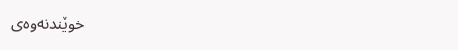خوێندنه‌وه‌ى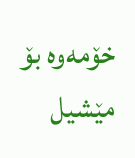خۆمه‌وه‌ بۆ مێشيل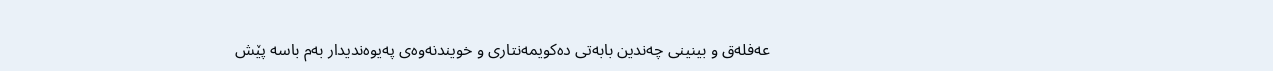عه‌فله‌ق و بينينى چه‌ندين بابه‌تى ده‌كويمه‌نتارى و خويندنه‌وه‌ى په‌يوه‌نديدار به‌م باسه‌ پێش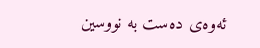ئه‌وه‌ى ده‌ست به‌ نووسين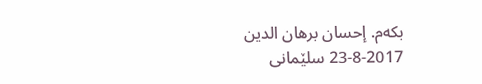بكه‌م. إحسان برهان الدين 2017-8-23 سلێمانى